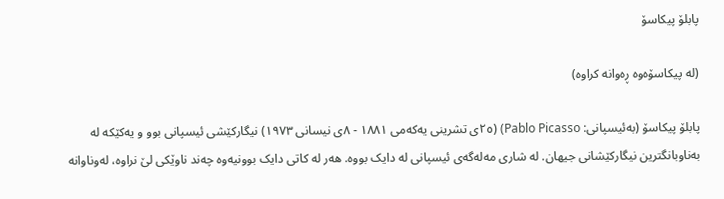پابلۆ پیکاسۆ

(لە پیکاسۆەوە ڕەوانە کراوە)

پابلۆ پیکاسۆ (بەئیسپانی: Pablo Picasso) (٢٥ی تشرینی یەکەمی ١٨٨١ - ٨ی نیسانی ١٩٧٣) نیگارکێشی ئیسپانی بوو و یەکێکە لە بەناوبانگترین نیگارکێشانی جیھان. لە شاری مەلەگەی ئیسپانی لە دایک بووە. ھەر لە کاتی دایک بوونیەوە چەند ناوێکی لێ نراوە، لەوناوانە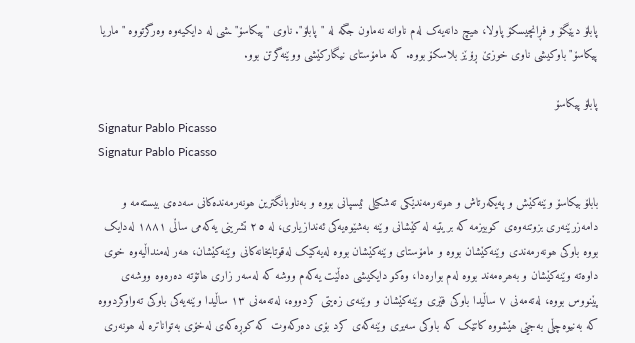پابلۆ دیێگۆ و فڕانچیسکۆ پاولا، ھیچ دانەیەک لەم ناوانە نەماون جگە لە "پابلۆ". ناوی "پیکاسۆ" ـشی لە دایکیەوە وەرگرتووە "ماریا پیکاسۆ" باوکیشی ناوی خوزێ ڕۆێز بلاسکۆ بووە. کە مامۆستای نیگارکێشی ووێنەگرتن بوو.

پابلۆ پیکاسۆ
Signatur Pablo Picasso
Signatur Pablo Picasso

بابلۆ بیکاسۆ وێنەکێش و پەیکەرتاش و ھونەرمەندێکی تەشکیلی ئیسپانی بووە و بەناوبانگترین ھونەرمەندەکانی سەدەی بیستەمە و دامەزرێنەری بزوتنەوەی کوبیزمە کە بریتیە لە کێشانی وێنە بەشێوەیەکی ئەندازیاری، لە ٢٥ تشرینی یەکەمی ساڵی ١٨٨١ لەدایک بووە باوکی ھونەرمەندی وێنەکێشان بووە و مامۆستای وێنەکێشان بووە لەیەکێک لەقوتابخانەکانی وێنەکێشان، ھەر لەمنداڵیەوە خوی داوەتە وێنەکێشان و بەھرەمەند بووە لەم بوارەدا، وەکو دایکیشی دەڵێت یەکەم ووشە کە لەسەر زاری ھاتۆتە دەرەوە ووشەی پێنووس بووە، لەتەمەنی ٧ ساڵیدا باوکی فێری وێنەکێشان و وێنەی زەیتی کردووە، لەتەمەنی ١٣ ساڵیدا وێنەیەکی باوکی تەواوکردووە کە بەنیوەچڵی بەجێی ھێشووە کاتێک کە باوکی سەیری وێنەکەی کرد بۆی دەرکەوت کە کوڕەکەی لەخۆی بەتواناترە لە ھونەری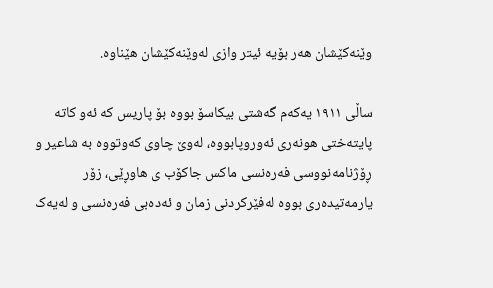وێنەکێشان ھەر بۆیە ئیتر وازی لەوێنەکێشان ھێناوە.

ساڵی ١٩١١ یەکەم گەشتی بیکاسۆ بووە بۆ پاریس کە ئەو کاتە پایتەختی ھونەری ئەوروپابووە، لەوێ چاوی کەوتووە بە شاعیر و ڕۆژنامەنووسی فەرەنسی ماکس جاکۆب ی ھاوڕێی، زۆر یارمەتیدەری بووە لەفێرکردنی زمان و ئەدەبی فەرەنسی و لەیەک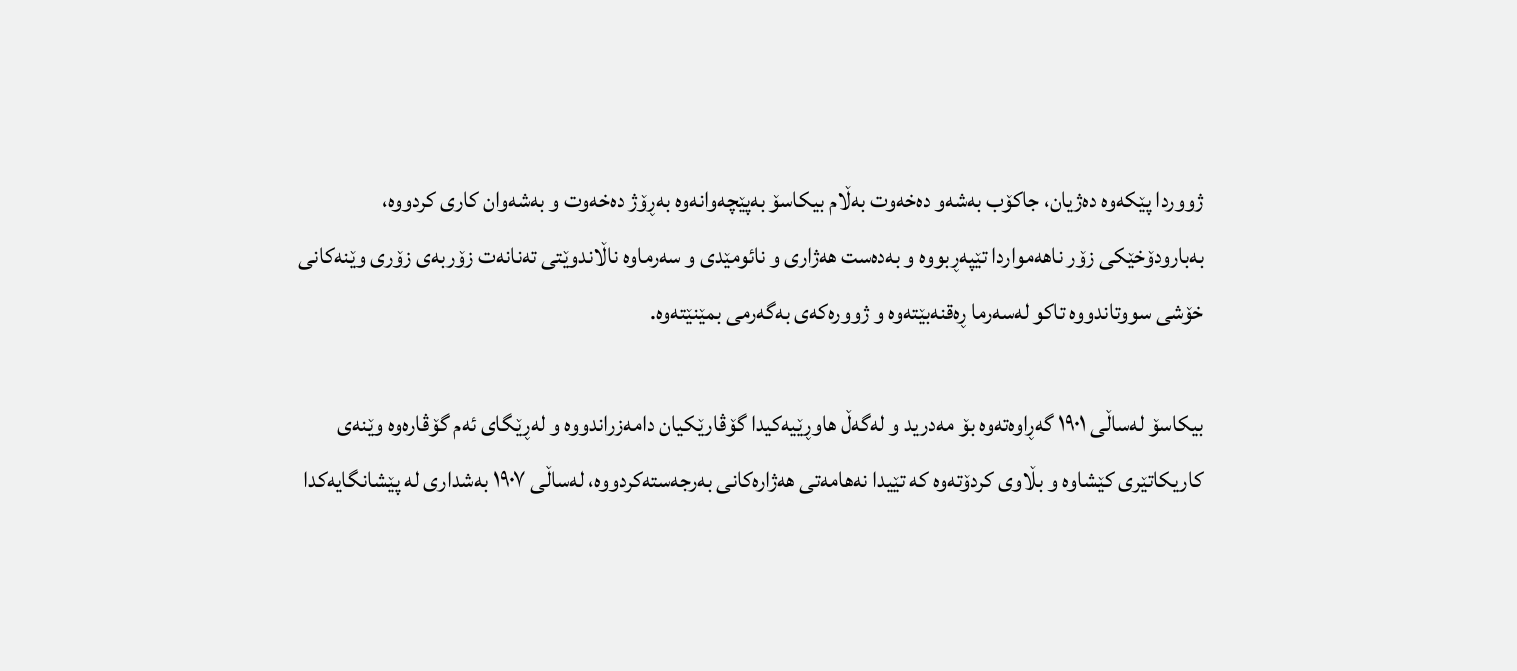ژووردا پێکەوە دەژیان، جاکۆب بەشەو دەخەوت بەڵام بیکاسۆ بەپێچەوانەوە بەڕۆژ دەخەوت و بەشەوان کاری کردووە، بەبارودۆخێکی زۆر ناھەمواردا تێپەڕبووە و بەدەست ھەژاری و نائومێدی و سەرماوە ناڵاندوێتی تەنانەت زۆربەی زۆری وێنەکانی خۆشی سووتاندووە تاکو لەسەرما ڕەقنەبێتەوە و ژوورەکەی بەگەرمی بمێنێتەوە.

بیکاسۆ لەساڵی ١٩٠١ گەڕاوەتەوە بۆ مەدرید و لەگەڵ ھاوڕێیەکیدا گۆڤارێکیان دامەزراندووە و لەڕێگای ئەم گۆڤارەوە وێنەی کاریکاتێری کێشاوە و بڵاوی کردۆتەوە کە تێیدا نەھامەتی ھەژارەکانی بەرجەستەکردووە، لەساڵی ١٩٠٧ بەشداری لە پێشانگایەکدا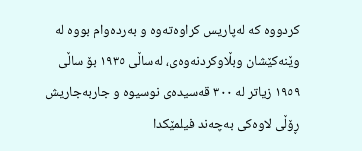کردووە کە لەپاریس کراوەتەوە و بەردەوام بووە لە وێنەکێشان وبڵاوکردنەوەی، لەساڵی ١٩٣٥ بۆ ساڵی ١٩٥٩ زیاتر لە ٣٠٠ قەسیدەی نوسیوە و جاربەجاریش ڕۆڵی لاوەکی بەچەند فیلمێکدا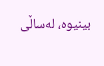بینیوە، لەساڵی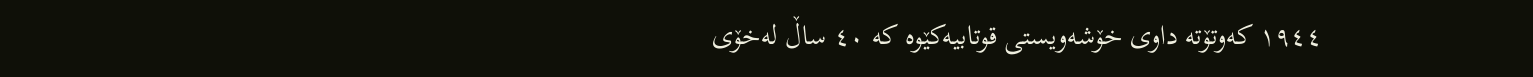١٩٤٤ کەوتۆتە داوی خۆشەویستی قوتابیەکێوە کە ٤٠ ساڵ لەخۆی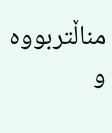مناڵتربووە و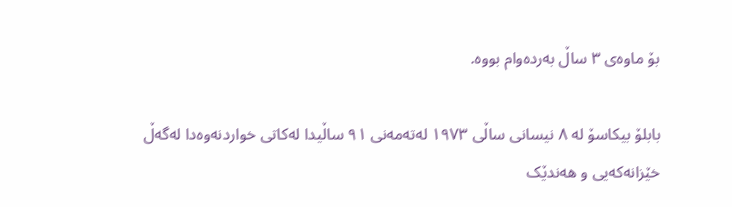بۆ ماوەی ٣ ساڵ بەردەوام بووە.

بابلۆ بیکاسۆ لە ٨ نیسانی ساڵی ١٩٧٣ لەتەمەنی ٩١ ساڵیدا لەکاتی خواردنەوەدا لەگەڵ خێزانەکەیی و ھەندێک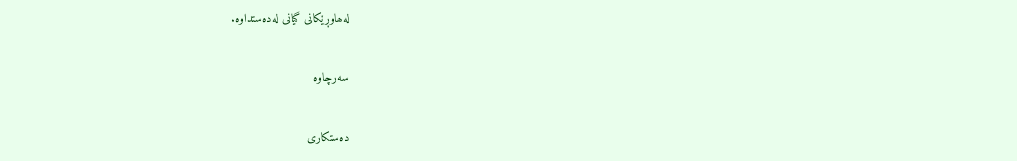لەھاوڕێکانی گیانی لەدەستداوە.

سەرچاوە

دەستکاری